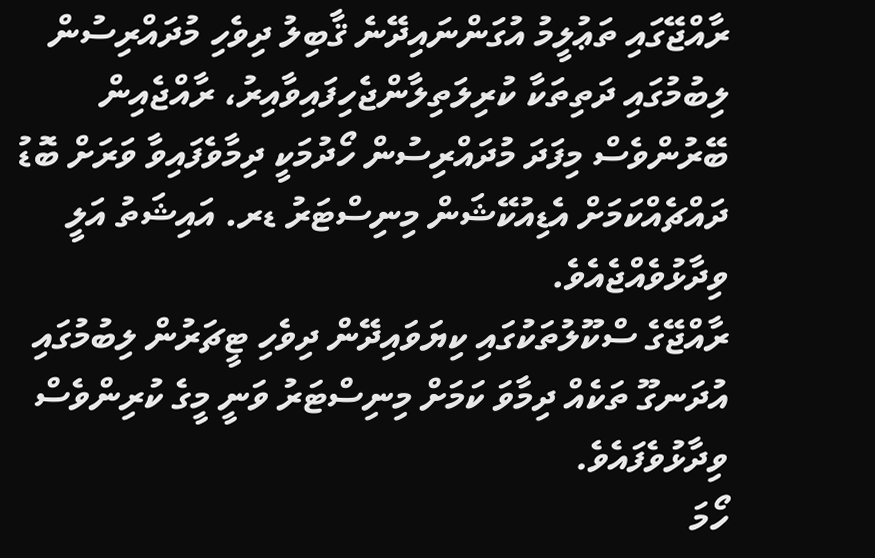ރާއްޖޭގައި ތަޢުލީމު އުގަންނައިދޭނެ ޤާބިލު ދިވެހި މުދައްރިސުން ލިބުމުގައި ދަތިތަކާ ކުރިލަތިލާންޖެހިފައިވާއިރު، ރާއްޖެއިން ބޭރުންވެސް މިފަދަ މުދައްރިސުން ހޯދުމަކީ ދިމާވެފައިވާ ވަރަށް ބޮޑު ދައްޗެއްކަމަށް އެޑިއުކޭޝަން މިނިސްޓަރު ޑރ. އައިޝަތު އަލީ ވިދާޅުވެއްޖެއެވެ.
ރާއްޖޭގެ ސްކޫލުތަކުގައި ކިޔަވައިދޭން ދިވެހި ޓީޗަރުން ލިބުމުގައި އުދަނގޫ ތަކެއް ދިމާވަ ކަމަށް މިނިސްޓަރު ވަނީ މީގެ ކުރިންވެސް ވިދާޅުވެފައެވެ.
ހޯމަ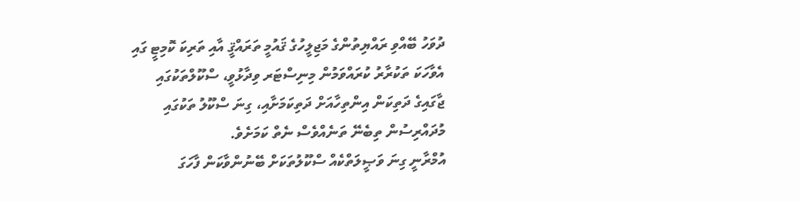ދުވަހު ބޭއްވި ރައްޔިތުންގެ މަޖިލީހުގެ ޤައުމީ ތަރައްޤީ އާއި ތަރިކަ ކޮމިޓީ ގައި އެވާހަކަ ތަކުރާރު ކުރައްވަމުން މިނިސްޓަރ ވިދާޅުވީ، ސްކޫލްތަކުގައި ޖާގައިގެ ދަތިކަން އިންތިހާއަށް ދަތިކަމަށާއި، ގިނަ ސްކޫލު ތަކުގައި މުދައްރިސުން ތިބެނޭ ތަނެއްވެސް ނެތް ކަމަށެވެ.
އުމްރާނީ ގިނަ ވަޞީލަތްކެއް ސްކޫލުތަކަށް ބޭނުންވާކަން ފާހަގަ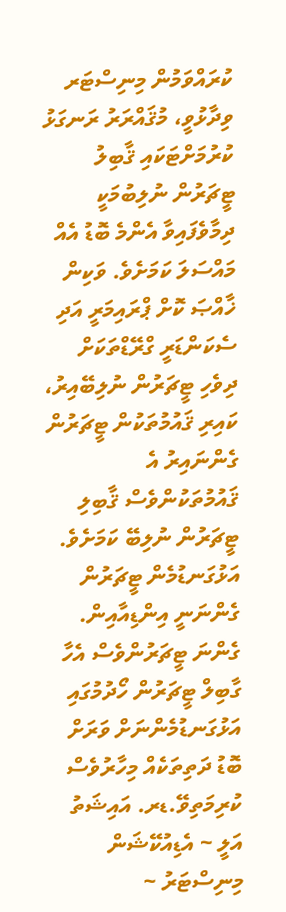ކުރައްވަމުން މިނިސްޓަރ ވިދާޅުވީ، މުޤައްރަރު ރަނގަޅު ކުރުމަށްޓަކައި ޤާބިލު ޓީޗަރުން ނުލިބުމަކީ ދިމާވެފައިވާ އެންމެ ބޮޑު އެއް މައްސަލަ ކަމަށެވެ. ވަކިން ޚާއްޞަ ކޮށް ޕްރައިމަރީ އަދި ސެކަންޑަރީ ގްރޭޑްތަކަށް ދިވެހި ޓީޗަރުން ނުލިބޭއިރު، ކައިރި ޤައުމުތަކުން ޓީޗަރުން ގެންނައިރު އެ ޤައުމުތަކުންވެސް ޤާބިލި ޓީޗަރުން ނުލިބޭ ކަމަށެވެ.
އަޅުގަނޑުމެން ޓީޗަރުން ގެންނަނީ އިންޑިއާއިން. ގެންނަ ޓީޗަރުންވެސް އެހާ ގާބިލް ޓީޗަރުން ހޯދުމުގައި އަޅުގަނޑުމެންނަށް ވަރަށް ބޮޑު ދަތިތަކެއް މިހާރުވެސް ކުރިމަތިވޭ.ޑރ. އައިޝަތު އަލީ ~ އެޑިއުކޭޝަން މިނިސްޓަރު ~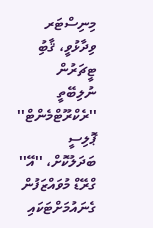މިނިސްޓަރ ވިދާޅުވީ، ޤާބިު ޓީޗަރުން ނުލިބޭތީ ''ރެކްރޫޓްމެންޓް'' ޕޮލިސީ ބަދަލުކޮށް، ''އޭ'' ގްރޭޑް މުވައްޒަފުން ގެނައުމަށްޓަކައި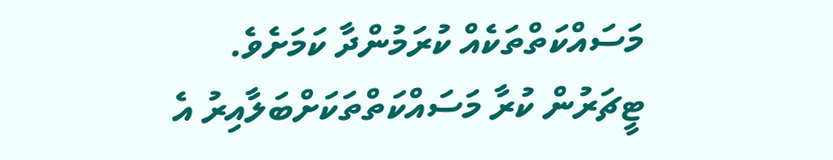މަސައްކަތްތަކެއް ކުރަމުންދާ ކަމަށެވެ.
ޓީޗަރުން ކުރާ މަސައްކަތްތަކަށްބަލާއިރު އެ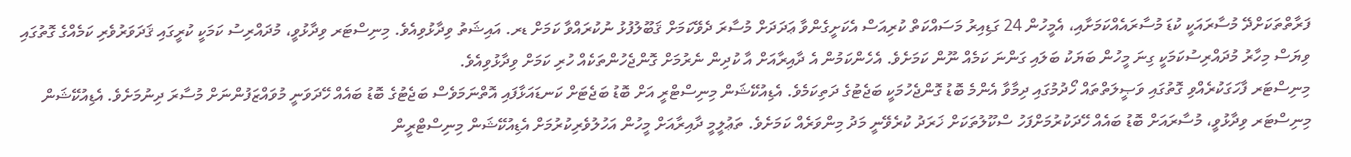ފަރާތްތަކަށްދޭ މުސާރައަކީ ކުޑަ މުސާރައެއްކަމަށާއި، އެމީހުން 24 ގަޑިއިރު މަސައްކަތް ކުރިއަސް އެކަށީގެންވާ ޢަދަދަށް މުސާރަ ދެވޭކަމަށް ޤަބޫލުފުޅު ނުކުރައްވާ ކަމަށް ޑރ. އައިޝަތު ވިދާޅުވިއެވެ. މިނިސްޓަރ ވިދާޅުވީ، މުދައްރިސު ކަމަކީ ކުރީގައި ޤަދަވަރުވެރި ކަމެއްގެ ގޮތުގައި ވިޔަސް މިހާރު މުދައްރިސުކަމަކީ ގިނަ މީހުން ބަޔަކު ބަލައި ގަންނަ ކަމެއް ނޫން ކަމަށެވެ. އެހެންކަމުން އެ ދާއިރާއަށް އާ ކުދިން ނެރުމަށް ގޮންޖެހުންތަކެއް ހުރި ކަމަށް ވިދާޅުވިއެވެ.
މިނިސްޓަރ ފާހަގަކުރެއްވި ގޮތުގައި ވަޞީލަތްތައް ހޯދުމުގައި ދިމާވާ އެންމެ ބޮޑު ގޮންޖެހުމަކީ ބަޖެޓުގެ ދަތިކަމެވެ. އެޑިއުކޭޝަން މިނިސްޓްރީ އަށް ބޮޑު ބަޖެޓަށް ކަނޑައަޅާފައި އޮތްނަމަވެސް ބަޖެޓުގެ ބޮޑު ބައެއް ހޭދަވަނީ މުވައްޒަފުންނަށް މުސާރަ ދިނުމަށެވެ. އެޑިއުކޭޝަން މިނިސްޓަރ ވިދާޅުވީ، މުސާރައަށް ބޮޑު ބައެއް ހޭދަކުރުމަށްފަހު ސްކޫލުތަކަށް ޚަރަދު ކުރެވޭނީ މަދު މިންވަރެއް ކަމަށެވެ. ތަޢުލީމީ ދާއިރާއަށް މީހުން އަހުލުވެރިކުރުމަށް އެޑިއުކޭޝަން މިނިސްޓްރީން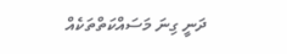ދަނީ ގިނަ މަސައްކަތްތަކެއް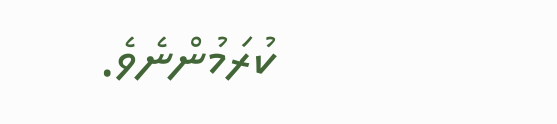ކުރަމުންނެވެ.